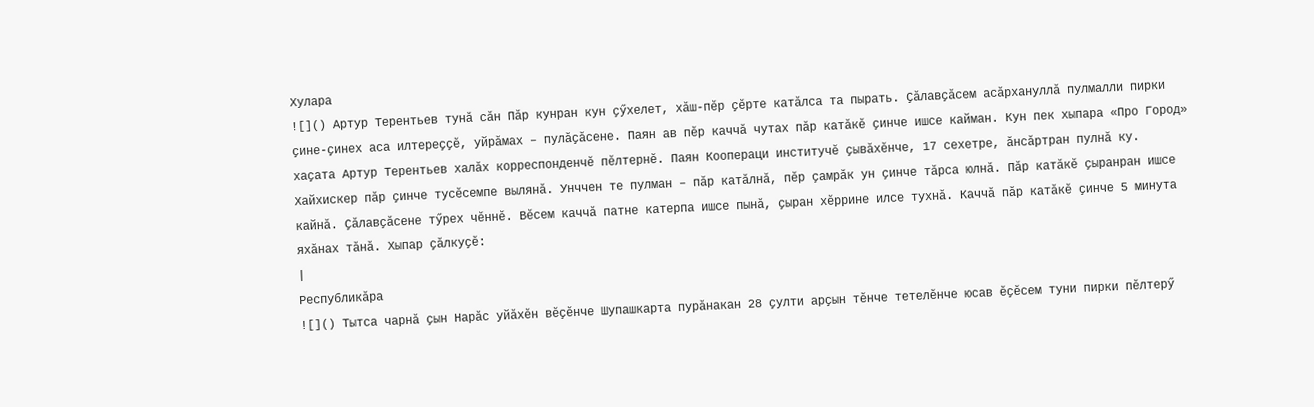Хулара
![]() Артур Терентьев тунӑ сӑн Пӑр кунран кун ҫӳхелет, хӑш-пӗр ҫӗрте катӑлса та пырать. Ҫӑлавҫӑсем асӑрхануллӑ пулмалли пирки ҫине-ҫинех аса илтереҫҫӗ, уйрӑмах – пулӑҫӑсене. Паян ав пӗр каччӑ чутах пӑр катӑкӗ ҫинче ишсе кайман. Кун пек хыпара «Про Город» хаҫата Артур Терентьев халӑх корреспонденчӗ пӗлтернӗ. Паян Коопераци институчӗ ҫывӑхӗнче, 17 сехетре, ӑнсӑртран пулнӑ ку. Хайхискер пӑр ҫинче тусӗсемпе вылянӑ. Унччен те пулман – пӑр катӑлнӑ, пӗр ҫамрӑк ун ҫинче тӑрса юлнӑ. Пӑр катӑкӗ ҫыранран ишсе кайнӑ. Ҫӑлавҫӑсене тӳрех чӗннӗ. Вӗсем каччӑ патне катерпа ишсе пынӑ, ҫыран хӗррине илсе тухнӑ. Каччӑ пӑр катӑкӗ ҫинче 5 минута яхӑнах тӑнӑ. Хыпар ҫӑлкуҫӗ:
|
Республикӑра
![]() Тытса чарнӑ ҫын Нарӑс уйӑхӗн вӗҫӗнче Шупашкарта пурӑнакан 28 ҫулти арҫын тӗнче тетелӗнче юсав ӗҫӗсем туни пирки пӗлтерӳ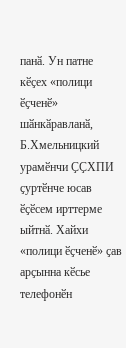панӑ. Ун патне кӗҫех «полици ӗҫченӗ» шӑнкӑравланӑ, Б.Хмельницкий урамӗнчи ҪҪХПИ ҫуртӗнче юсав ӗҫӗсем ирттерме ыйтнӑ. Хайхи «полици ӗҫченӗ» ҫав арҫынна кӗсье телефонӗн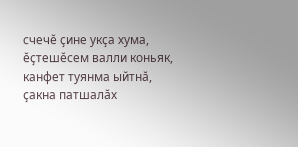счечӗ ҫине укҫа хума, ӗҫтешӗсем валли коньяк, канфет туянма ыйтнӑ, ҫакна патшалӑх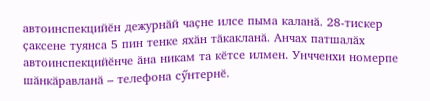автоинспекцийӗн дежурнӑй чаҫне илсе пыма каланӑ. 28-тискер ҫаксене туянса 5 пин тенке яхӑн тӑкакланӑ. Анчах патшалӑх автоинспекцийӗнче ӑна никам та кӗтсе илмен. Унчченхи номерпе шӑнкӑравланӑ – телефона сӳнтернӗ.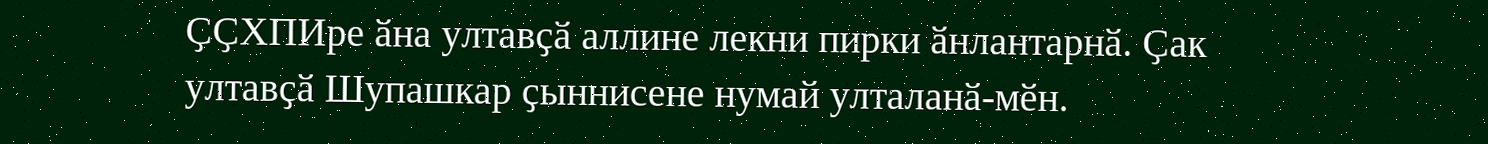ҪҪХПИре ӑна ултавҫӑ аллине лекни пирки ӑнлантарнӑ. Ҫак ултавҫӑ Шупашкар ҫыннисене нумай улталанӑ-мӗн.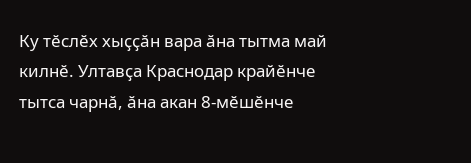Ку тӗслӗх хыҫҫӑн вара ӑна тытма май килнӗ. Ултавҫа Краснодар крайӗнче тытса чарнӑ, ӑна акан 8-мӗшӗнче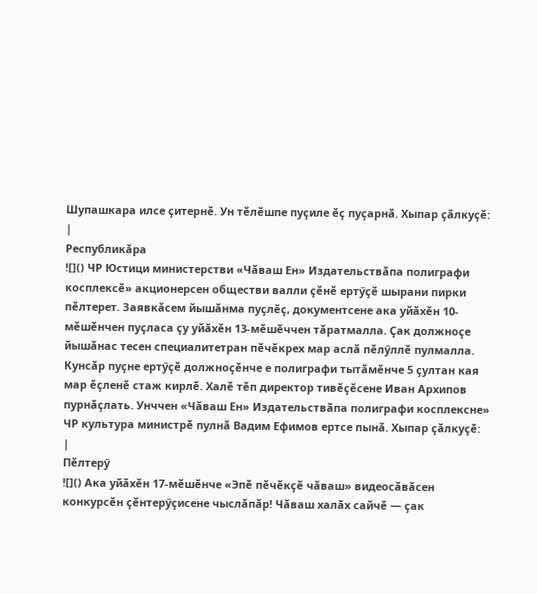Шупашкара илсе ҫитернӗ. Ун тӗлӗшпе пуҫиле ӗҫ пуҫарнӑ. Хыпар ҫӑлкуҫӗ:
|
Республикӑра
![]() ЧР Юстици министерстви «Чӑваш Ен» Издательствӑпа полиграфи косплексӗ» акционерсен обществи валли ҫӗнӗ ертӳҫӗ шырани пирки пӗлтерет. Заявкӑсем йышӑнма пуҫлӗҫ, документсене ака уйӑхӗн 10-мӗшӗнчен пуҫласа ҫу уйӑхӗн 13-мӗшӗччен тӑратмалла. Ҫак должноҫе йышӑнас тесен специалитетран пӗчӗкрех мар аслӑ пӗлӳллӗ пулмалла. Кунсӑр пуҫне ертӳҫӗ должноҫӗнче е полиграфи тытӑмӗнче 5 ҫултан кая мар ӗҫленӗ стаж кирлӗ. Халӗ тӗп директор тивӗҫӗсене Иван Архипов пурнӑҫлать. Унччен «Чӑваш Ен» Издательствӑпа полиграфи косплексне» ЧР культура министрӗ пулнӑ Вадим Ефимов ертсе пынӑ. Хыпар ҫӑлкуҫӗ:
|
Пӗлтерӳ
![]() Ака уйӑхӗн 17-мӗшӗнче «Эпӗ пӗчӗкҫӗ чӑваш» видеосӑвӑсен конкурсӗн ҫӗнтерӳҫисене чыслӑпӑр! Чӑваш халӑх сайчӗ — ҫак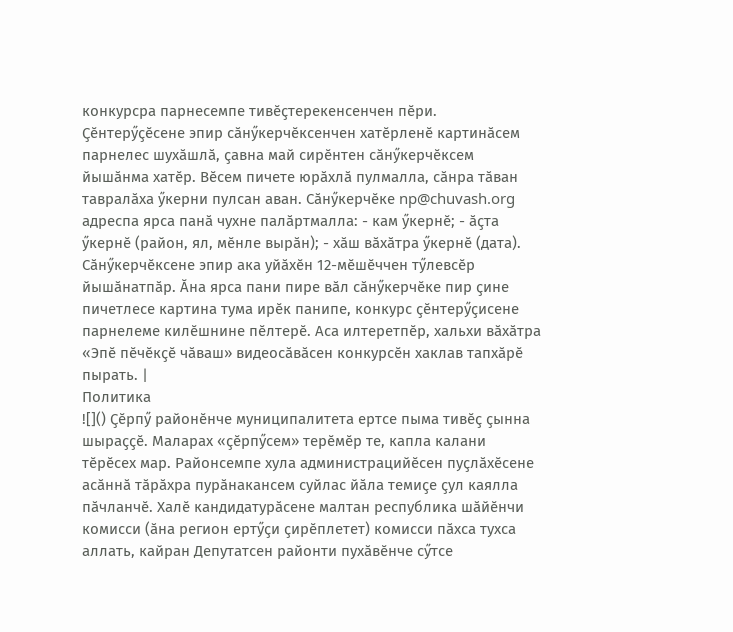конкурсра парнесемпе тивӗҫтерекенсенчен пӗри. Ҫӗнтерӳҫӗсене эпир сӑнӳкерчӗксенчен хатӗрленӗ картинӑсем парнелес шухӑшлӑ, ҫавна май сирӗнтен сӑнӳкерчӗксем йышӑнма хатӗр. Вӗсем пичете юрӑхлӑ пулмалла, сӑнра тӑван тавралӑха ӳкерни пулсан аван. Сӑнӳкерчӗке np@chuvash.org адреспа ярса панӑ чухне палӑртмалла: - кам ӳкернӗ; - ӑҫта ӳкернӗ (район, ял, мӗнле вырӑн); - хӑш вӑхӑтра ӳкернӗ (дата). Сӑнӳкерчӗксене эпир ака уйӑхӗн 12-мӗшӗччен тӳлевсӗр йышӑнатпӑр. Ӑна ярса пани пире вӑл сӑнӳкерчӗке пир ҫине пичетлесе картина тума ирӗк панипе, конкурс ҫӗнтерӳҫисене парнелеме килӗшнине пӗлтерӗ. Аса илтеретпӗр, хальхи вӑхӑтра «Эпӗ пӗчӗкҫӗ чӑваш» видеосӑвӑсен конкурсӗн хаклав тапхӑрӗ пырать. |
Политика
![]() Ҫӗрпӳ районӗнче муниципалитета ертсе пыма тивӗҫ ҫынна шыраҫҫӗ. Маларах «ҫӗрпӳсем» терӗмӗр те, капла калани тӗрӗсех мар. Районсемпе хула администрацийӗсен пуҫлӑхӗсене асӑннӑ тӑрӑхра пурӑнакансем суйлас йӑла темиҫе ҫул каялла пӑчланчӗ. Халӗ кандидатурӑсене малтан республика шӑйӗнчи комисси (ӑна регион ертӳҫи ҫирӗплетет) комисси пӑхса тухса аллать, кайран Депутатсен районти пухӑвӗнче сӳтсе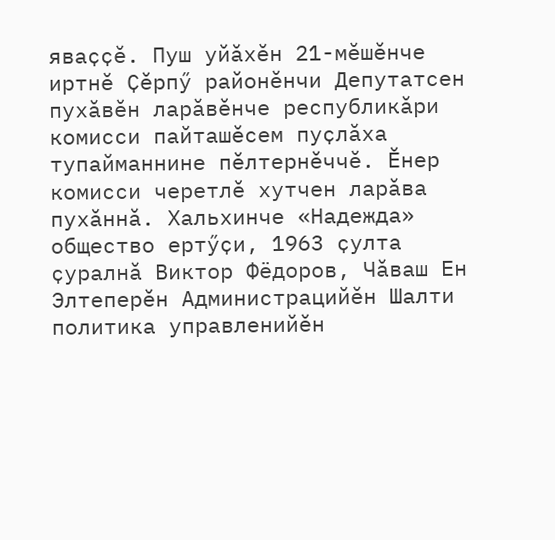яваҫҫӗ. Пуш уйӑхӗн 21-мӗшӗнче иртнӗ Ҫӗрпӳ районӗнчи Депутатсен пухӑвӗн ларӑвӗнче республикӑри комисси пайташӗсем пуҫлӑха тупайманнине пӗлтернӗччӗ. Ӗнер комисси черетлӗ хутчен ларӑва пухӑннӑ. Хальхинче «Надежда» общество ертӳҫи, 1963 ҫулта ҫуралнӑ Виктор Фёдоров, Чӑваш Ен Элтеперӗн Администрацийӗн Шалти политика управленийӗн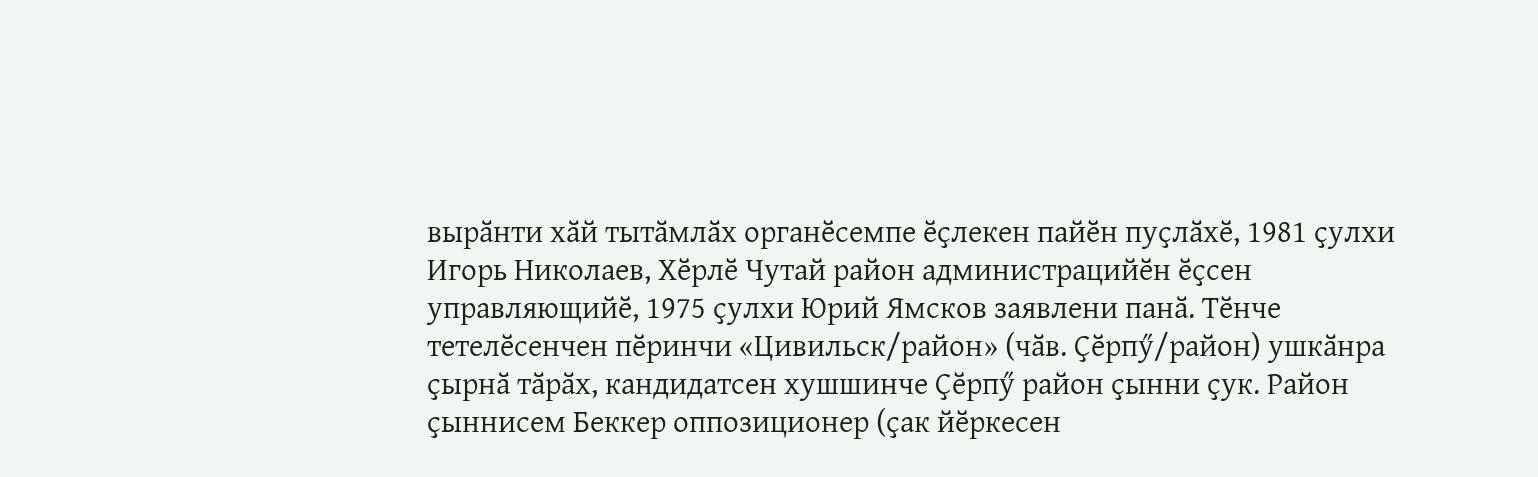вырӑнти хӑй тытӑмлӑх органӗсемпе ӗҫлекен пайӗн пуҫлӑхӗ, 1981 ҫулхи Игорь Николаев, Хӗрлӗ Чутай район администрацийӗн ӗҫсен управляющийӗ, 1975 ҫулхи Юрий Ямсков заявлени панӑ. Тӗнче тетелӗсенчен пӗринчи «Цивильск/район» (чӑв. Ҫӗрпӳ/район) ушкӑнра ҫырнӑ тӑрӑх, кандидатсен хушшинче Ҫӗрпӳ район ҫынни ҫук. Район ҫыннисем Беккер оппозиционер (ҫак йӗркесен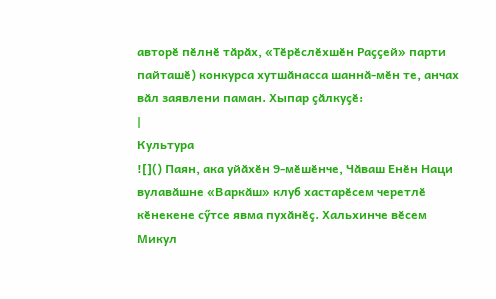авторӗ пӗлнӗ тӑрӑх, «Тӗрӗслӗхшӗн Раҫҫей» парти пайташӗ) конкурса хутшӑнасса шаннӑ-мӗн те, анчах вӑл заявлени паман. Хыпар ҫӑлкуҫӗ:
|
Культура
![]() Паян, ака уйӑхӗн 9-мӗшӗнче, Чӑваш Енӗн Наци вулавӑшне «Варкӑш» клуб хастарӗсем черетлӗ кӗнекене сӳтсе явма пухӑнӗҫ. Хальхинче вӗсем Микул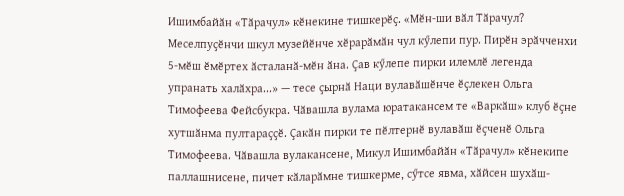Ишимбайӑн «Тӑрачул» кӗнекине тишкерӗҫ. «Мӗн-ши вӑл Тӑрачул? Меселпуҫӗнчи шкул музейӗнче хӗрарӑмӑн чул кӳлепи пур. Пирӗн эрӑчченхи 5-мӗш ӗмӗртех ӑсталанӑ-мӗн ӑна. Ҫав кӳлепе пирки илемлӗ легенда упранать халӑхра...» — тесе ҫырнӑ Наци вулавӑшӗнче ӗҫлекен Ольга Тимофеева Фейсбукра. Чӑвашла вулама юратакансем те «Варкӑш» клуб ӗҫне хутшӑнма пултараҫҫӗ. Ҫакӑн пирки те пӗлтернӗ вулавӑш ӗҫченӗ Ольга Тимофеева. Чӑвашла вулакансене, Микул Ишимбайӑн «Тӑрачул» кӗнекипе паллашнисене, пичет кӑларӑмне тишкерме, сӳтсе явма, хӑйсен шухӑш-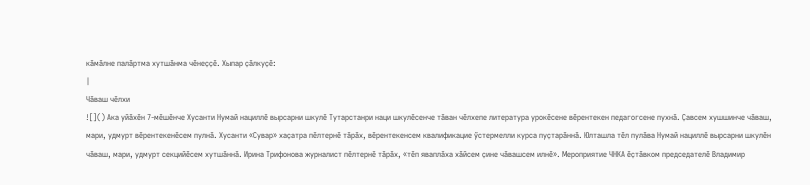кӑмӑлне палӑртма хутшӑнма чӗнеҫҫӗ. Хыпар ҫӑлкуҫӗ:
|
Чӑваш чӗлхи
![]() Ака уйӑхӗн 7-мӗшӗнче Хусанти Нумай нациллӗ вырсарни шкулӗ Тутарстанри наци шкулӗсенче тӑван чӗлхепе литература урокӗсене вӗрентекен педагогсене пухнӑ. Ҫавсем хушшинче чӑваш, мари, удмурт вӗрентекенӗсем пулнӑ. Хусанти «Сувар» хаҫатра пӗлтернӗ тӑрӑх, вӗрентекенсем квалификацие ӳстермелли курса пуҫтарӑннӑ. Юлташла тӗл пулӑва Нумай нациллӗ вырсарни шкулӗн чӑваш, мари, удмурт секцийӗсем хутшӑннӑ. Ирина Трифонова журналист пӗлтернӗ тӑрӑх, «тӗп яваплӑха хӑйсем ҫине чӑвашсем илнӗ». Мероприятие ЧНКА ӗҫтӑвком председателӗ Владимир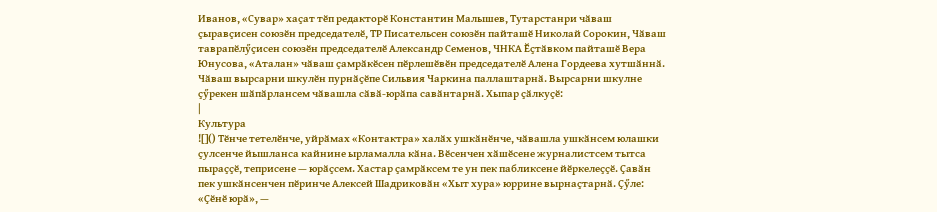Иванов, «Сувар» хаҫат тӗп редакторӗ Константин Малышев, Тутарстанри чӑваш ҫыравҫисен союзӗн председателӗ, ТР Писательсен союзӗн пайташӗ Николай Сорокин, Чӑваш таврапӗлӳҫисен союзӗн председателӗ Александр Семенов, ЧНКА Ӗҫтӑвком пайташӗ Вера Юнусова, «Аталан» чӑваш ҫамрӑкӗсен пӗрлешӗвӗн председателӗ Алена Гордеева хутшӑннӑ. Чӑваш вырсарни шкулӗн пурнӑҫӗпе Сильвия Чаркина паллаштарнӑ. Вырсарни шкулне ҫӳрекен шӑпӑрлансем чӑвашла сӑвӑ-юрӑпа савӑнтарнӑ. Хыпар ҫӑлкуҫӗ:
|
Культура
![]() Тӗнче тетелӗнче, уйрӑмах «Контактра» халӑх ушкӑнӗнче, чӑвашла ушкӑнсем юлашки ҫулсенче йышланса кайнине ырламалла кӑна. Вӗсенчен хӑшӗсене журналистсем тытса пыраҫҫӗ, теприсене — юрӑҫсем. Хастар ҫамрӑксем те ун пек пабликсене йӗркелеҫҫӗ. Ҫавӑн пек ушкӑнсенчен пӗринче Алексей Шадриковӑн «Хыт хура» юррине вырнаҫтарнӑ. Ҫӳле: «Ҫӗнӗ юрӑ», —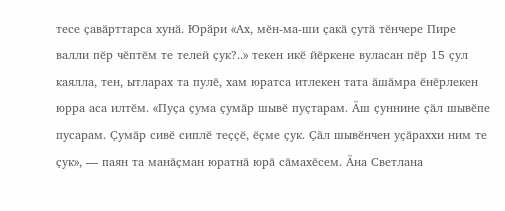тесе ҫавӑрттарса хунӑ. Юрӑри «Ах, мӗн-ма-ши ҫакӑ ҫутӑ тӗнчере Пире валли пӗр чӗптӗм те телей ҫук?..» текен икӗ йӗркене вуласан пӗр 15 ҫул каялла, тен, ытларах та пулӗ, хам юратса итлекен тата ӑшӑмра ӗнӗрлекен юрра аса илтӗм. «Пуҫа ҫума ҫумӑр шывӗ пуҫтарам. Ӑш ҫуннине ҫӑл шывӗпе пусарам. Ҫумӑр сивӗ сиплӗ теҫҫӗ, ӗҫме ҫук. Ҫӑл шывӗнчен уҫӑраххи ним те ҫук», — паян та манӑҫман юратнӑ юрӑ сӑмахӗсем. Ӑна Светлана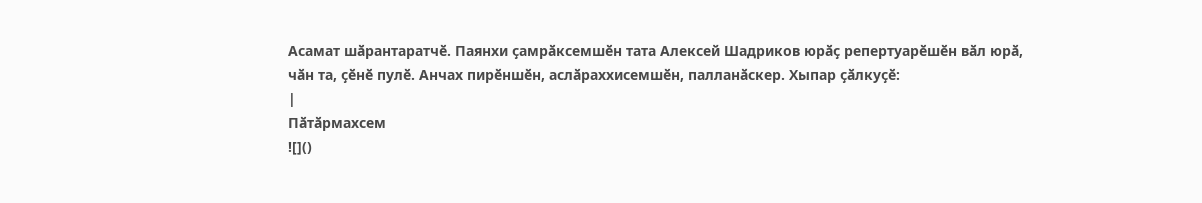Асамат шӑрантаратчӗ. Паянхи ҫамрӑксемшӗн тата Алексей Шадриков юрӑҫ репертуарӗшӗн вӑл юрӑ, чӑн та, ҫӗнӗ пулӗ. Анчах пирӗншӗн, аслӑраххисемшӗн, палланӑскер. Хыпар ҫӑлкуҫӗ:
|
Пӑтӑрмахсем
![]()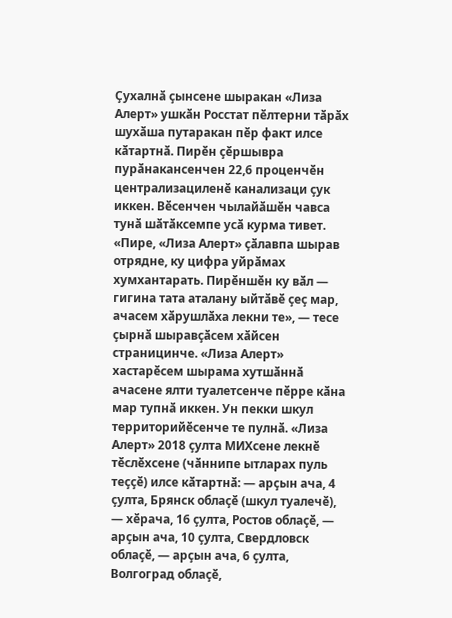Ҫухалнӑ ҫынсене шыракан «Лиза Алерт» ушкӑн Росстат пӗлтерни тӑрӑх шухӑша путаракан пӗр факт илсе кӑтартнӑ. Пирӗн ҫӗршывра пурӑнакансенчен 22,6 проценчӗн централизациленӗ канализаци ҫук иккен. Вӗсенчен чылайӑшӗн чавса тунӑ шӑтӑксемпе усӑ курма тивет. «Пире, «Лиза Алерт» ҫӑлавпа шырав отрядне, ку цифра уйрӑмах хумхантарать. Пирӗншӗн ку вӑл — гигина тата аталану ыйтӑвӗ ҫеҫ мар, ачасем хӑрушлӑха лекни те», — тесе ҫырнӑ шыравҫӑсем хӑйсен страницинче. «Лиза Алерт» хастарӗсем шырама хутшӑннӑ ачасене ялти туалетсенче пӗрре кӑна мар тупнӑ иккен. Ун пекки шкул территорийӗсенче те пулнӑ. «Лиза Алерт» 2018 ҫулта МИХсене лекнӗ тӗслӗхсене (чӑннипе ытларах пуль теҫҫӗ) илсе кӑтартнӑ: — арҫын ача, 4 ҫулта, Брянск облаҫӗ (шкул туалечӗ), — хӗрача, 16 ҫулта, Ростов облаҫӗ, — арҫын ача, 10 ҫулта, Свердловск облаҫӗ, — арҫын ача, 6 ҫулта, Волгоград облаҫӗ,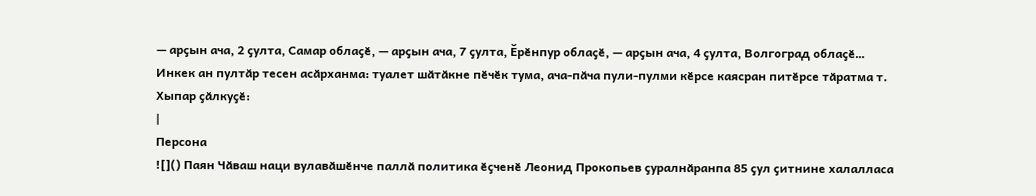— арҫын ача, 2 ҫулта, Самар облаҫӗ, — арҫын ача, 7 ҫулта, Ӗрӗнпур облаҫӗ, — арҫын ача, 4 ҫулта, Волгоград облаҫӗ… Инкек ан пултӑр тесен асӑрханма: туалет шӑтӑкне пӗчӗк тума, ача-пӑча пули-пулми кӗрсе каясран питӗрсе тӑратма т. Хыпар ҫӑлкуҫӗ:
|
Персона
![]() Паян Чӑваш наци вулавӑшӗнче паллӑ политика ӗҫченӗ Леонид Прокопьев ҫуралнӑранпа 85 ҫул ҫитнине халалласа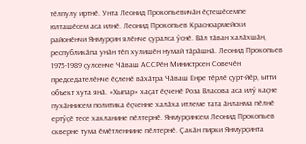тӗлпулу иртнӗ. Унта Леонид Прокопьевичӑн ӗҫтешӗсемпе юлташӗсем аса илнӗ. Леонид Прокопьев Красноармейски районӗнчи Янмурҫин ялӗнче ҫуралса ӳснӗ. Вӑл тӑван халӑхшӑн, республикӑпа унӑн тӗп хулишӗн нумай тӑрӑшнӑ. Леонид Прокопьев 1975-1989 ҫулсенче Чӑваш АССРӗн Министрсен Совечӗн председателӗнче ӗҫленӗ вӑхӑтра Чӑваш Енре тӗрлӗ ҫурт-йӗр, ытти объект хута янӑ. «Хыпар» хаҫат ӗҫченӗ Роза Власова аса илӳ каҫне пухӑннисем политика ӗҫченне халӑха итлеме тата ӑнланма пӗлнӗ ертӳҫӗ тесе хакланине пӗлтернӗ. Янмурҫинсем Леонид Прокопьев скверне тума ӗмӗтленнине пӗлтернӗ. Ҫакӑн пирки Янмурҫинта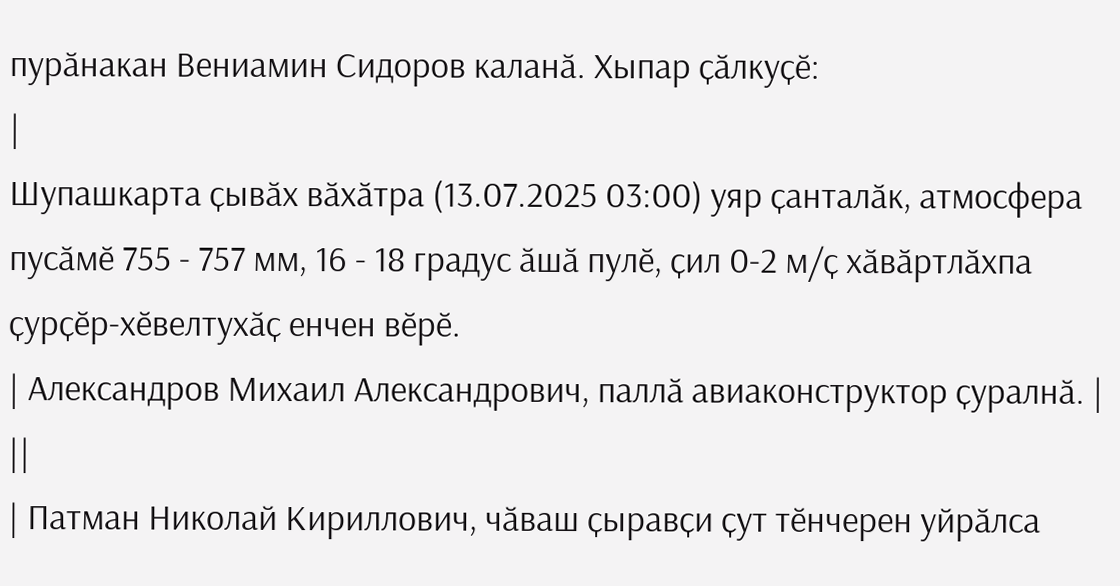пурӑнакан Вениамин Сидоров каланӑ. Хыпар ҫӑлкуҫӗ:
|
Шупашкарта ҫывӑх вӑхӑтра (13.07.2025 03:00) уяр ҫанталӑк, атмосфера пусӑмӗ 755 - 757 мм, 16 - 18 градус ӑшӑ пулӗ, ҫил 0-2 м/ҫ хӑвӑртлӑхпа ҫурҫӗр-хӗвелтухӑҫ енчен вӗрӗ.
| Александров Михаил Александрович, паллӑ авиаконструктор ҫуралнӑ. | ||
| Патман Николай Кириллович, чӑваш ҫыравҫи ҫут тӗнчерен уйрӑлса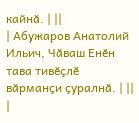кайнӑ. | ||
| Абужаров Анатолий Ильич, Чӑваш Енӗн тава тивӗҫлӗ вӑрманҫи ҫуралнӑ. | ||
|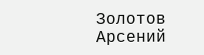Золотов Арсений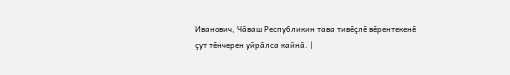Иванович, Чӑваш Республикин тава тивӗҫлӗ вӗрентекенӗ ҫут тӗнчерен уйрӑлса кайнӑ. |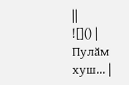||
![]() | Пулӑм хуш... |